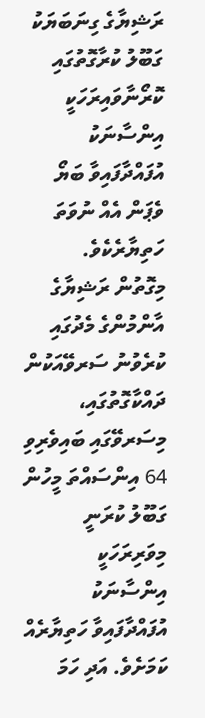ރަޝިޔާގެ ގިނަބަޔަކު ގަބޫލު ކުރާގޮތުގައި ކޮރޯނާވައިރަހަކީ އިންސާނަކު އުފައްދާފައިވާ ބަޔޯ ވެޕަން އެއް ނުވަތަ ހަތިޔާރެކެވެ.
މިގޮތުން ރަޝިޔާގެ އާންމުންގެ މެދުގައި ކުރެވުނު ސަރވޭއަކުން ދައްކާގޮތުގައި، މިސަރވޭގައި ބައިވެރިވި 64 އިންސައްތަ މީހުން ގަބޫލު ކުރަނީ މިވަރިރަހަކީ އިންސާނަކު އުފައްދާފައިވާ ހަތިޔާރެއް ކަމަށެވެ. އަދި ހަމަ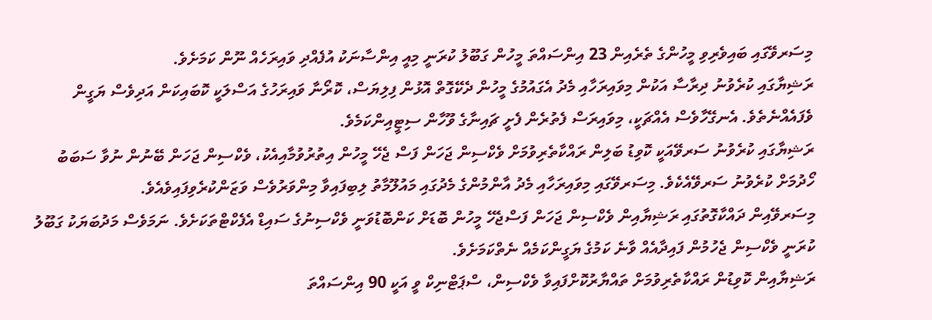މިސަރވޭގައި ބައިވެރިވި މީހުންގެ ތެރެއިން 23 އިންސައްތަ މީހުން ގަބޫލު ކުރަނީ މިއީ އިންސާނަކު އުފެއްދި ވައިރަހެއް ނޫން ކަމަށެވެ.
ރަޝިޔާގައި ކުރެވުނު ދިރާސާ އަކުން މިވައިރަހާއި މެދު އެގައުމުގެ މީހުން ދެކޭގޮތް އޮޅުން ފިލިޔަސް، ކޮރޯނާ ވައިރަހުގެ އަސްލަކީ ކޮބައިކަން އަދިވެސް ޔަގީން ވެފައެއްނެތެވެ. އެނގޭހާވެސް އެއްޗަކީ، މިވައިރަސް ފެތުރެން ފެށީ ޗައިނާގެ ވޫހާން ސިޓީއިންކަމެވެ.
ރަޝިޔާގައި ކުރެވުނު ސަރވޭއަކީ ކޮވިޑު ބަލިން ރައްކާތެރިވުމަށް ވެކްސިން ޖަހަން ފަސް ޖެހޭ މީހުން އިތުރުވުމާއިއެކު، ވެކްސިން ޖަހަން ބޭނުން ނުވާ ސަބަބު ހޯދުމަށް ކުރެވުނު ސަރވޭއެކެވެ. މިސަރވޭގައި މިވައިރަހާއި މެދު އާންމުންގެ މެދުގައި މައުލޫމާތު ލިބިފައިވާ މިންވަރުވެސް ވަޒަންކުރެވިފައިވެއެވެ.
މިސަރވޭއިން ދައްކާގޮތުގައި ރަޝިޔާއިން ވެކްސިން ޖަހަން ފަސްޖެހޭ މީހުން ބޮޑަށް ކަންބޮޑުވަނީ ވެކްސިނުގެ ސައިޑް އެފެކްޓްތަކަށެވެ. ނަމަވެސް މަދުބަޔަކު ގަބޫލު ކުރަނީ ވެކްސިން ޖެހުމުން ފައިދާއެއް ވާނެ ކަމުގެ ޔަގީންކަމެއް ނެތްކަމަށެވެ.
ރަޝިޔާއިން ކޮވިޑުން ރައްކާތެރިވުމަށް ތައްޔާރުކޮށްފައިވާ ވެކްސިން، ސްޕަޓްނިކް ވީ އަކީ 90 އިންސައްތަ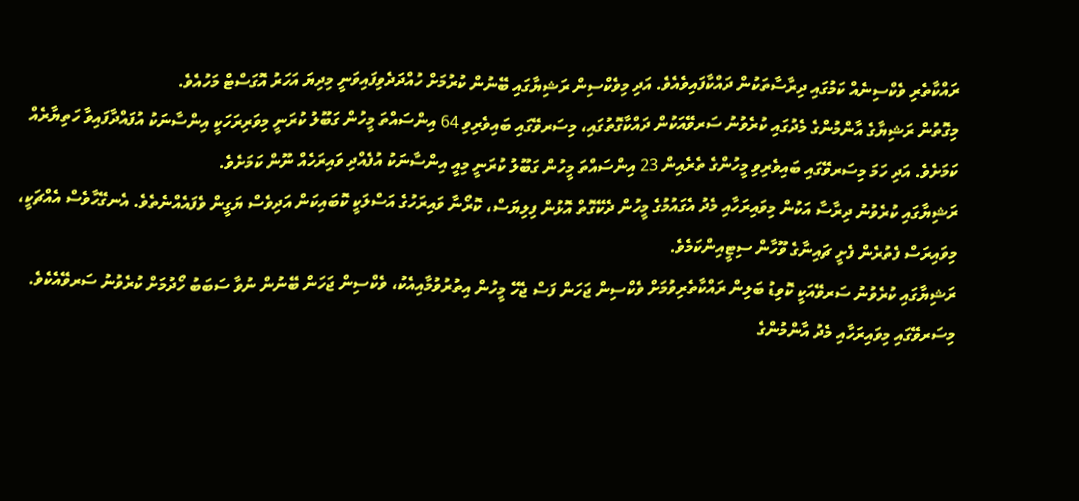ރައްކާތެރި ވެކްސިނެއް ކަމުގައި ދިރާސާތަކުން ދައްކާފައިވެއެވެ. އަދި މިވެކްސިން ރަޝިޔާގައި ބޭނުން ކުރުމަށް ހުއްދަދެވިފައިވަނީ މިދިޔަ އަހަރު އޮގަސްޓް މަހުއެވެ.
މިގޮތުން ރަޝިޔާގެ އާންމުންގެ މެދުގައި ކުރެވުނު ސަރވޭއަކުން ދައްކާގޮތުގައި، މިސަރވޭގައި ބައިވެރިވި 64 އިންސައްތަ މީހުން ގަބޫލު ކުރަނީ މިވަރިރަހަކީ އިންސާނަކު އުފައްދާފައިވާ ހަތިޔާރެއް ކަމަށެވެ. އަދި ހަމަ މިސަރވޭގައި ބައިވެރިވި މީހުންގެ ތެރެއިން 23 އިންސައްތަ މީހުން ގަބޫލު ކުރަނީ މިއީ އިންސާނަކު އުފެއްދި ވައިރަހެއް ނޫން ކަމަށެވެ.
ރަޝިޔާގައި ކުރެވުނު ދިރާސާ އަކުން މިވައިރަހާއި މެދު އެގައުމުގެ މީހުން ދެކޭގޮތް އޮޅުން ފިލިޔަސް، ކޮރޯނާ ވައިރަހުގެ އަސްލަކީ ކޮބައިކަން އަދިވެސް ޔަގީން ވެފައެއްނެތެވެ. އެނގޭހާވެސް އެއްޗަކީ، މިވައިރަސް ފެތުރެން ފެށީ ޗައިނާގެ ވޫހާން ސިޓީއިންކަމެވެ.
ރަޝިޔާގައި ކުރެވުނު ސަރވޭއަކީ ކޮވިޑު ބަލިން ރައްކާތެރިވުމަށް ވެކްސިން ޖަހަން ފަސް ޖެހޭ މީހުން އިތުރުވުމާއިއެކު، ވެކްސިން ޖަހަން ބޭނުން ނުވާ ސަބަބު ހޯދުމަށް ކުރެވުނު ސަރވޭއެކެވެ. މިސަރވޭގައި މިވައިރަހާއި މެދު އާންމުންގެ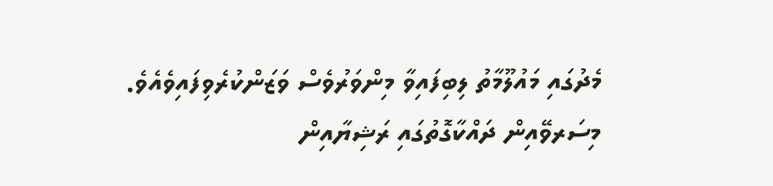މެދުގައި މައުލޫމާތު ލިބިފައިވާ މިންވަރުވެސް ވަޒަންކުރެވިފައިވެއެވެ.
މިސަރވޭއިން ދައްކާގޮތުގައި ރަޝިޔާއިން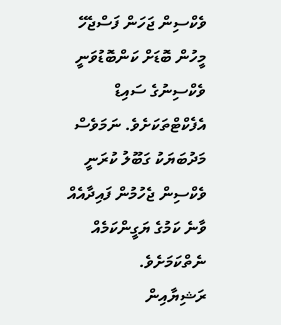ވެކްސިން ޖަހަން ފަސްޖެހޭ މީހުން ބޮޑަށް ކަންބޮޑުވަނީ ވެކްސިނުގެ ސައިޑް އެފެކްޓްތަކަށެވެ. ނަމަވެސް މަދުބަޔަކު ގަބޫލު ކުރަނީ ވެކްސިން ޖެހުމުން ފައިދާއެއް ވާނެ ކަމުގެ ޔަގީންކަމެއް ނެތްކަމަށެވެ.
ރަޝިޔާއިން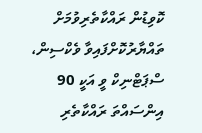ކޮވިޑުން ރައްކާތެރިވުމަށް ތައްޔާރުކޮށްފައިވާ ވެކްސިން، ސްޕަޓްނިކް ވީ އަކީ 90 އިންސައްތަ ރައްކާތެރި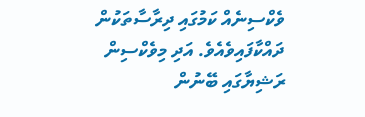ވެކްސިނެއް ކަމުގައި ދިރާސާތަކުން ދައްކާފައިވެއެވެ. އަދި މިވެކްސިން ރަޝިޔާގައި ބޭނުން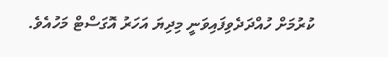ކުރުމަށް ހުއްދަދެވިފައިވަނީ މިދިޔަ އަހަރު އޮގަސްޓް މަހުއެވެ.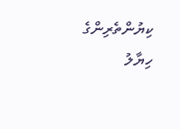ކިޔުންތެރިންގެ ހިޔާލު